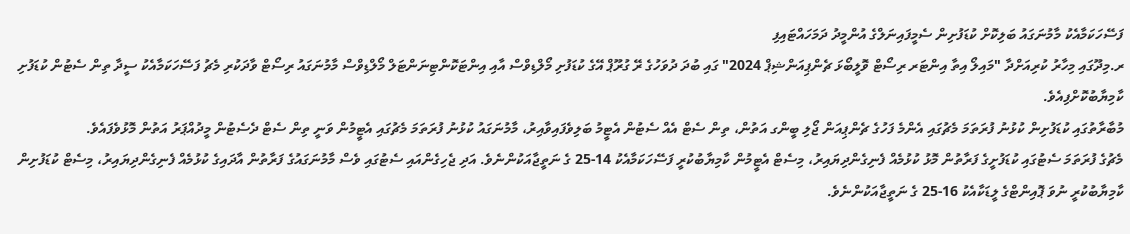ފަސޭހަކަމާއެކު މާމުނަގައު ބަލިކޮށް ކުޑަފުށިން ސެމީފައިނަލްގެ އުންމީދު ދަމަހައްޓައިފި
ރ.މިދޫގައި މިހާރު ކުރިއަށްދާ "މައިލޯ އިތާ އިންޓަރ ރިސޯޓް ވޮލީބޯޅަ ޗެންޕިއަންޝިޕް 2024" ގައި ބުދަ ދުވަހުގެ ރޭ ގުރޫޕް އޭގެ ކުޑަފުށި މޯލްޑިވްސް އާއި އިންޓަކޮންޓިނަންޓަލް މޯލްޑިވްސް މާމުނަގައު ރިސޯޓް ވާދަކުރި މެޗު ފަސޭހަކަމާއެކު ސީދާ ތިން ސެޓުން ކުޑަފުށި ކާމިޔާބުކޮށްފިއެވެ.
މުބާރާތުގައި ކުޑަފުށިން ކުޅުނު ފުރަތަމަ މެޗުގައި އެންމެ ފަހުގެ ޗެންޕިއަން ޖޯލި ބީންގ އަތުން، ތިން ސެޓް އެއް ސެޓުން އެޓީމު ބަލިވެފައިވާއިރު، މާމުނަގައު ކުޅުނު ފުރަތަމަ މެޗުގައި އެޓީމުން ވަނީ ތިން ސެޓް ދެސެޓުން މީދުއްޕަރު އަތުން މޮޅުވެފައެވެ.
މެޗުގެ ފުރަތަމަ ސެޓުގައި ކުޑަފުށީގެ ފަރާތުން މޮޅު ކުޅުމެއް ފެނިގެންދިޔައިރު، މިސެޓް އެޓީމުން ކާމިޔާބުކުރީ ފަސޭހަކަމާއެކު 14-25 ގެ ނަތީޖާއަކުންނެވެ. އަދި ޖެހިގެންއައި ސެޓުގައި ވެސް މާމުނަގައުގެ ފަރާތުން އާދައިގެ ކުޅުމެއް ފެނިގެންދިޔައިރު، މިސެޓް ކުޑަފުށިން ކާމިޔާބުކުރީ ނުވަ ޕޮއިންޓްގެ ލީޑަކާއެކު 16-25 ގެ ނަތީޖާއަކުންނެވެ.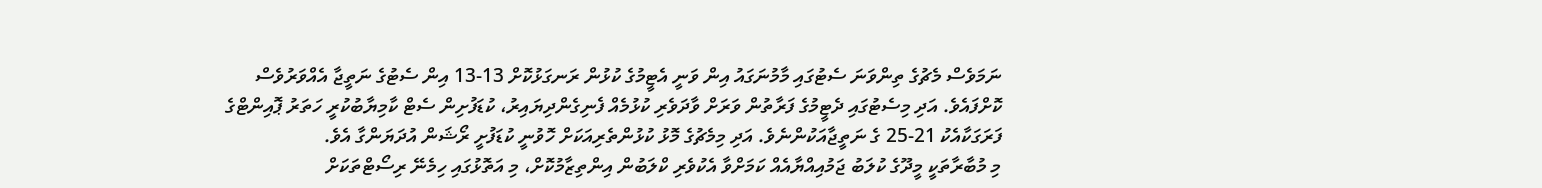ނަމަވެސް މެޗުގެ ތިންވަނަ ސެޓުގައި މާމުނަގައު އިން ވަނީ އެޓީމުގެ ކުޅުން ރަނގަޅުކޮށް 13-13 އިން ސެޓުގެ ނަތީޖާ އެއްވަރުވެސް ކޮށްފައެވެ. އަދި މިސެޓުގައި ދެޓީމުގެ ފަރާތުން ވަރަށް ވާދަވެރި ކުޅުމެއް ފެނިގެންދިޔައިރު، ކުޑަފުށިން ސެޓް ކާމިޔާބުކުރީ ހަތަރު ޕޮއިންޓްގެ ފަރަގަކާއެކު 21-25 ގެ ނަތީޖާއަކުންނެވެ. އަދި މިމެޗުގެ މޮޅު ކުޅުންތެރިއަކަށް ހޮވުނީ ކުޑަފުށީ ރޯޝަން އުދަޔަންގާ އެވެ.
މި މުބާރާތަކީ މީދޫގެ ކުލަބު ޖަމުއިއްޔާއެއް ކަމަށްވާ އެކުވެރި ކްލަބުން އިންތިޒާމުކޮށް، މި އަތޮޅުގައި ހިމެނޭ ރިސޯޓްތަކަށް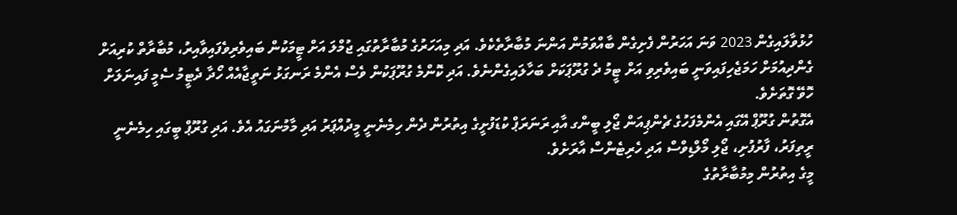ހުޅުވާލައިގެން 2023 ވަނަ އަހަރުން ފެށިގެން ބާއްވަމުން އަންނަ މުބާރާތެކެވެ. އަދި މިއަހަރުގެ މުބާރާތުގައި ޖުމްލަ އަށް ޓީމަކުން ބައިވެރިވެފައިވާއިރު، މުބާރާތް ކުރިއަށް ގެންދިއުމަށް ހަމަޖެހިފައިވަނީ ބައިވެރިވި އަށް ޓީމު ދެ ގުރޫޕަކަށް ބަހާލައިގެންނެވެ. އަދި ކޮންމެ ގުރޫޕަކުން ވެސް އެންމެ ރަނގަޅު ނަތީޖާއެއް ހޯދާ ދެޓީމު ސެމީ ފައިނަލަށް ހޮވޭ ގޮތަށެވެ.
އެގޮތުން ގުރޫޕް އޭގައި އެންމެފަހުގެ ޗެންޕިއަން ޖޯލި ބީންގ އާއި ރަނަރަޕް ކުޑަފުށީގެ އިތުރުން ދެން ހިމެނެނީ މީދުއްޕަރު އަދި މާމުނަގައު އެވެ. އަދި ގުރޫޕް ބީގައި ހިމެނެނީ ރީތިފަރު، ފާރުފުށި، ޖޯލި މޯލްޑިވްސް އަދި ހެރިޓެންސް އާރަށެވެ.
މީގެ އިތުރުން މިމުބާރާތުގެ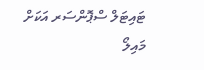ޓައިޓަލް ސްޕޮންސަރ އަކަށް މައިލޯ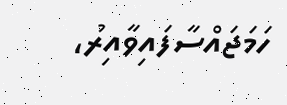ހަމަޖައްސާފައިވާއިރު،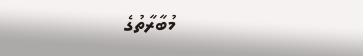މުބާރާތުގެ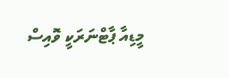މީޑިއާ ޕާޓްނަރަކީ ވޮއިސް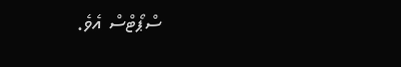ސްޕޯޓްސް އެވެ.